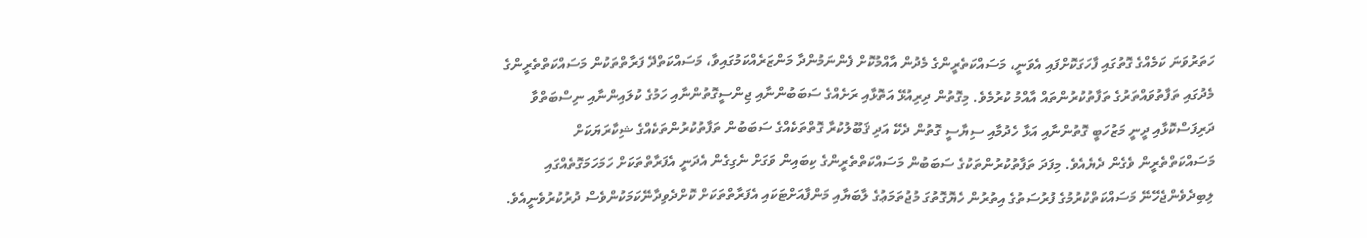ހަތަރުވަނަ ކަމެއްގެ ގޮތުގައި ފާހަގަކޮށްފައި އެވަނީ، މަސައްކަތެރީންގެ މެދުން އާއްމުކޮށް ފެންނަމުންދާ މަންޒަރެއްކަމުގައިވާ، މަސައްކަތްދޭ ފަރާތްތަކުން މަސައްކަތްތެރީންގެ މެދުގައި ތަފާތުވައްތަރުގެ ތަފާތުކުރުންތައް އާއްމު ކުރުމެވެ. މިގޮތުން ދިރިއުޅޭ އަތޮޅާއި ރަށެއްގެ ސަބަބުންނާއި ޖިންސީގޮތުންނާއި ހަމުގެ ކުލައިންނާއި ނިސްބަތްވާ ދަރިފަސްކޮޅާއި ދީނީ މަޒުހަބީ ގޮތުންނާއި އަޅާ ހެދުމާއި ސިޔާސީ ގޮތުން ދެކޭ އަދި ޤަބޫލުކުރާ ގޮތްތަކެއްގެ ސަބަބުން ތަފާތުކުރުންތަކެއްގެ ޝިކާރަޔަކަށް މަސައްކަތްތެރީން ވެގެން ދެޔެއެވެ. މިފަދަ ތަފާތުކުރުންތަކުގެ ސަބަބުން މަސައްކަތްތެރީންގެ ކިބައިން ވަގަށް ނެގިގެން އެދަނީ އެފަރާތްތަކަށް ހަމަހަމަގޮތެއްގައި ލިބިދެވެންޖެހޭނޭ މަސައްކަތްކުރުމުގެ ފުރުސަތުގެ އިތުރުން ހެޔޮގޮތުގަ މުޖުތަމަޢުގެ ލާބަޔާއި މަންފާއަށްޓަކައި އެފަރާތްތަކަށް ކޮށްދެވިދާނޭކަމަކުންވެސް ދުރުކުރުވެނީއެވެ.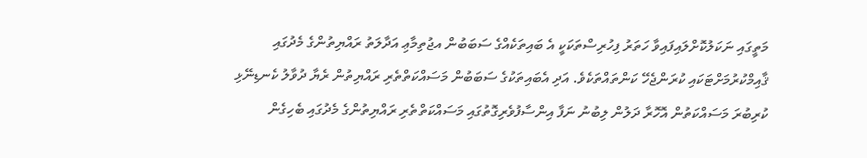މަތީގައި ނަކަލުކޮށްލައިފައިވާ ހަތަރު ފިހުރިސްތަކަކީ އެ ބައިތަކެއްގެ ސަބަބުން އޖުތިމާޢި އަދާލަތު ރައްޔިތުންގެ މެދުގައި ޤާއިމްކުރުމަށްޓަކައި ކުރަންޖެހޭ ކަންތައްތަކެވެ. އަދި އެބައިތަކުގެ ސަބަބުން މަސައްކަތްތެރި ރައްޔިތުން ރެޔާ ދުވާލު ކެނޑިނޭޅި ކުރިބުރަ މަސައްކަތުން އޮހޮރާ ދަލުން ލިބުނު ނަފާ އިންސާފުވެރިގޮތުގައި މަސައްކަތްތެރި ރައްޔިތުންގެ މެދުގައި ބެހިގެން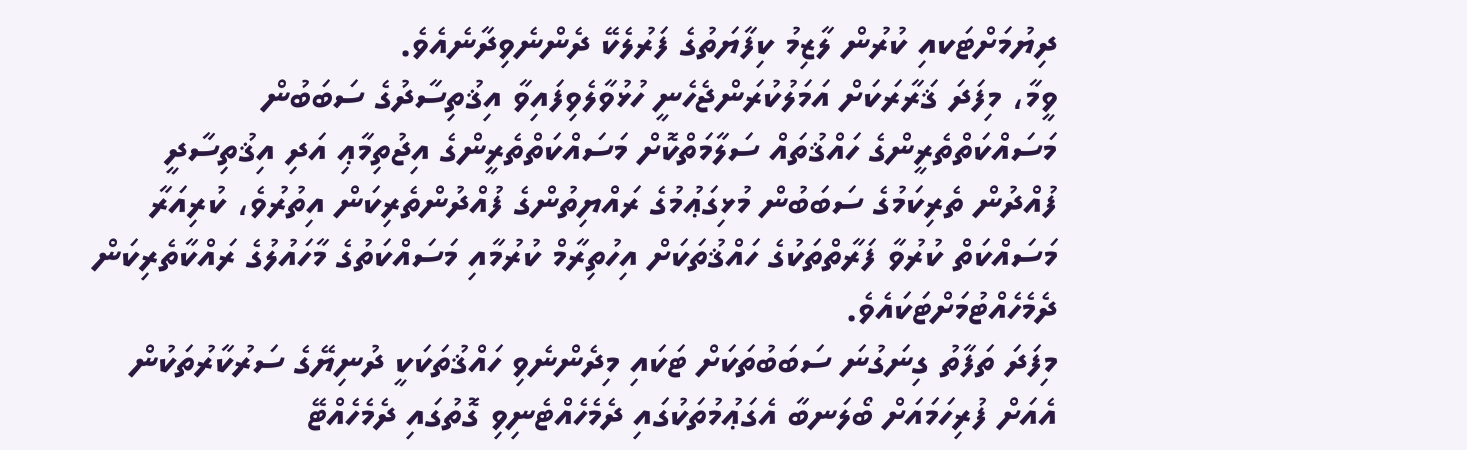ދިޔުމަށްޓަކއި ކުރުން ލާޒިމު ކިފާޔަތުގެ ފަރުލެކޭ ދެންނެވިދާނެއެވެ.
ވީމާ، މިފަދަ ޤަރާރަކަށް އަމަލުކުރަންޖެހެނީ ހުޅުވާލެވިފައިވާ އިޤުތިސާދުގެ ސަބަބުން މަސައްކަތްތެރީންގެ ހައްޤުތައް ސަލާމަތްކޮށް މަސައްކަތްތެރީންގެ އިޖުތިމާޢި އަދި އިޤުތިސާދީ ފުއްދުން ތެރިކަމުގެ ސަބަބުން މުޅިގަޢުމުގެ ރައްޔިތުންގެ ފުއްދުންތެރިކަން އިތުރުވެ، ކުރިއަރާ މަސައްކަތް ކުރުވާ ފަރާތްތަކުގެ ހައްޤުތަކަށް އިހުތިރާމް ކުރުމާއި މަސައްކަތުގެ މާހައުލުގެ ރައްކާތެރިކަން ދެމެހެއްޓުމަށްޓަކައެވެ.
މިފަދަ ތަފާތު ގިނަގުނަ ސަބަބުތަކަށް ޓަކައި މިދެންނެވި ހައްޤުތަކަކީ ދުނިޔޭގެ ސަރުކާރުތަކުން އެއަށް ފުރިހަމައަށް ބޯލަނބާ އެގަޢުމުތަކުގައި ދެމެހެއްޓެނިވި ގޮތުގައި ދެމެހެއްޓޭ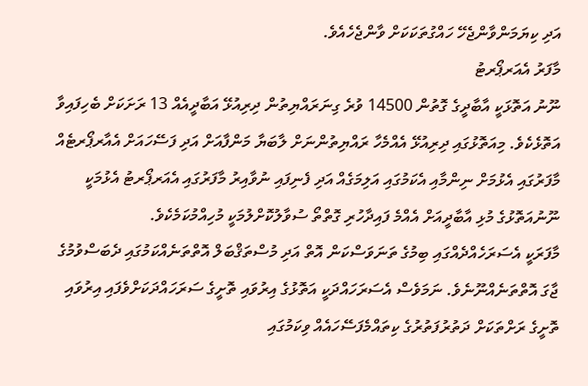އަދި ކިޔަމަންވާންޖެހޭ ހައްގުތަކަކަށް ވާންޖެހެއެވެ.
މާފަރު އެއަރޕޯރޓު
ނޫނު އަތޮޅަކީ އާބާދީގެ ގޮތުން 14500 ވުރެ ގިނަރައްޔިތުން ދިރިއުޅޭ އަބާދީއެއް 13 ރަށަކަށް ބެހިފައިވާ އަތޮޅެކެވެ. މިއަތޮޅުގައި ދިރިއުޅޭ އެއްމެހާ ރައްޔިތުންނަށް ލާބަޔާ މަންފާއަށް އަދި ފަސޭހައަށް އެއާރޕޯރޓެއް މާފަރުގައި އެޅުމަށް ނިންމާއި އެކަމުގައި އަލިމަގެއް އަދި ފެނިފައި ނުވާއިރު މާފަރުގައި އެއަރޕޯރޓު އެޅުމަކީ ނޫނުއަތޮޅުގެ މުޅި އާބާދީއަށް އެއްމެ ފައިދާހުރި ގޮތްތޯ ސުވާލުކޮށްލުމަކީ މުހިއްމުކަމެކެވެ.
މާފަރަކީ އެސަރަހެއްދެއްގައި ބިމުގެ ތަނަވަސްކަން އޮތް އަދި މުސްތަޤްބަލް އޮތްތަނެއްކަމުގައި ދެބަސްވުމުގެ ޖާގަ އޮތްތަނެއްނޫނެވެ. ނަމަވެސް އެސަރަހައްދަކީ އަތޮޅުގެ އިރުވައި ތޮށީގެ ސަރަހައްދަކަށްވެފައި އިރުވައި ތޮށީގެ ރަށްތަކަށް ދަތުރުފަތުރުގެ ކިތައްމެފަސޭހައެއް ވިކަމުގައި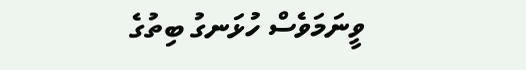ވީނަމަވެސް ހުޅަނގު ބިތުގެ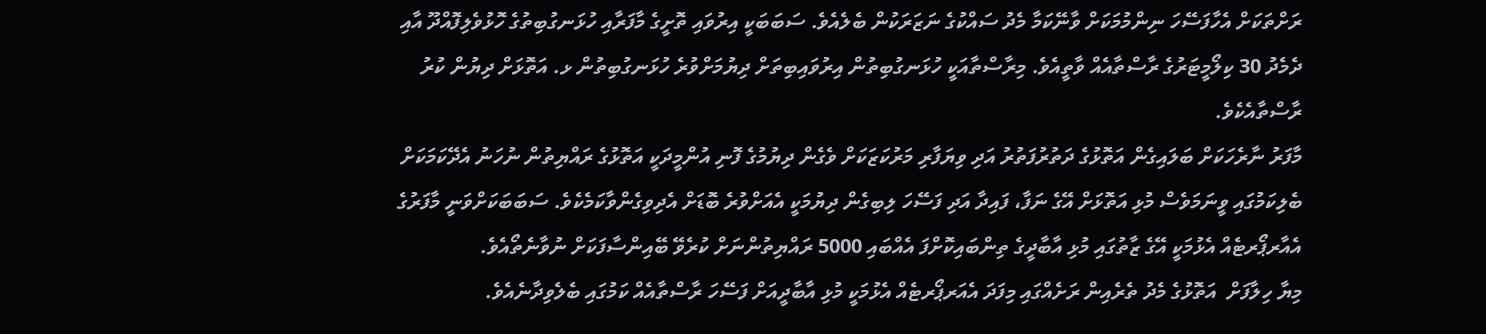ރަށްތަކަށް އެހާފަސޭހަ ނިންމުމަކަށް ވާނޭކަމާ މެދު ސައްކުގެ ނަޒަރަކުން ބެލެއެވެ. ސަބަބަކީ އިރުވައި ތޮށީގެ މާފަރާއި ހުޅަނގުބިތުގެ ހޮޅުވެލިފޮއްދޫ އާއި ދެމެދު 30 ކިލޯމީޓަރުގެ ރާސްތާއެއް ވާތީއެވެ. މިރާސްތާއަކީ ހުޅަނގުބިތުން އިރުވައިބިތަށް ދިޔުމަށްވުރެ ހުޅަނގުބިތުން ޅ. އަތޮޅަށް ދިޔުން ކުރު ރާސްތާއެކެވެ.
މާފަރު ނާރެހަކަށް ބަލައިގެން އަތޮޅުގެ ދަތުރުފަތުރު އަދި ވިޔަފާރި މަރުކަޒަކަށް ވެގެން ދިޔުމުގެ ފޮނި އުންމީދަކީ އަތޮޅުގެ ރައްޔިތުން ނުހަނު އެދޭކަމަކަށް ބެލިކަމުގައި ވީނަމަވެސް މުޅި އަތޮޅަށް އޭގެ ނަފާ، ފައިދާ އަދި ފަސޭހަ ލިބިގެން ދިޔުމަކީ އެއަށްވުރެ ބޮޑަށް އެދިވިގެންވާކަމެކެވެ. ސަބަބަކަށްވަނީ މާފަރުގެ އެއާރޕޯރޓެއް އެޅުމަކީ އޭގެ ޒާތުގައި މުޅި އާބާދީގެ ތިންބައިކޮށްފަ އެއްބައި 5000 ރައްޔިތުންނަށް ކުރެވޭ ބޭއިންސާފަކަށް ނުވާނެތޯއެވެ.
މިޔާ ހިލާފަށް  އަތޮޅުގެ މެދު ތެރެއިން ރަށެއްގައި މިފަދަ އެއަރޕޯރޓެއް އެޅުމަކީ މުޅި އާބާދީއަށް ފަސޭހަ ރާސްތާއެއް ކަމުގައި ބެލެވިދާނެއެވެ.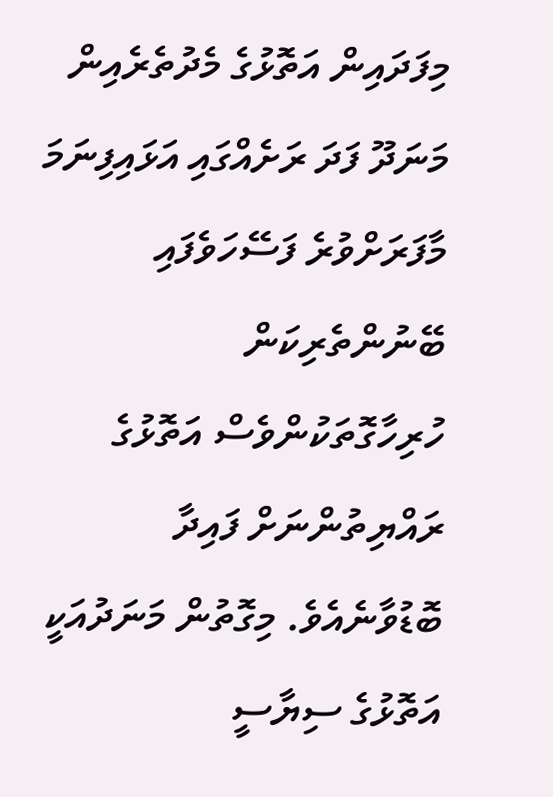މިފަދައިން އަތޮޅުގެ މެދުތެރެއިން މަނަދޫ ފަދަ ރަށެއްގައި އަޅައިފިނަމަ މާފަރަށްވުރެ ފަސޭހަވެފައި ބޭނުންތެރިކަން ހުރިހާގޮތަކުންވެސް އަތޮޅުގެ ރައްޔިތުންނަށް ފައިދާ ބޮޑުވާނެއެވެ. މިގޮތުން މަނަދުއަކީ އަތޮޅުގެ ސިޔާސީ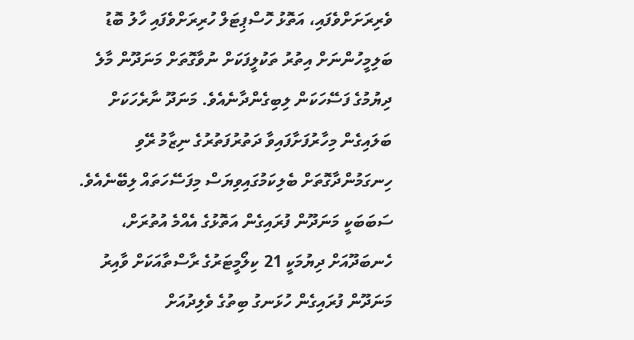ވެރިރަށަށްވެފައި، އަތޮޅު ހޮސްޕިޓަލް ހުރިރަށްވެފައި ހާލު ބޮޑު ބަލިމީހުންނަށް އިތުރު ތަކުލީފަކަށް ނުވާގޮތަށް މަނަދޫން މާލެ ދިޔުމުގެ ފަސޭހަކަން ލިބިގެންދާނެއެވެ. މަނަދޫ ނާރެހަކަށް ބަލައިގެން މިހާރުފަށާފައިވާ ދަތުރުފަތުރުގެ ނިޒާމު ރޭވި ހިނގަމުންދާގޮތަށް ބެލިކަމުގައިވިޔަސް މިފަސޭހަތައް ލިބޭނެއެވެ. ސަބަބަކީ މަނަދޫން ފުރައިގެން އަތޮޅުގެ އެއްމެ އުތުރަށް، ހެނބަދޫއަށް ދިޔުމަކީ 21 ކިލޯމީޓަރުގެ ރާސްތާއަކަށް ވާއިރު މަނަދޫން ފުރައިގެން ހުޅަނގު ބިތުގެ ވެލިދުއަށް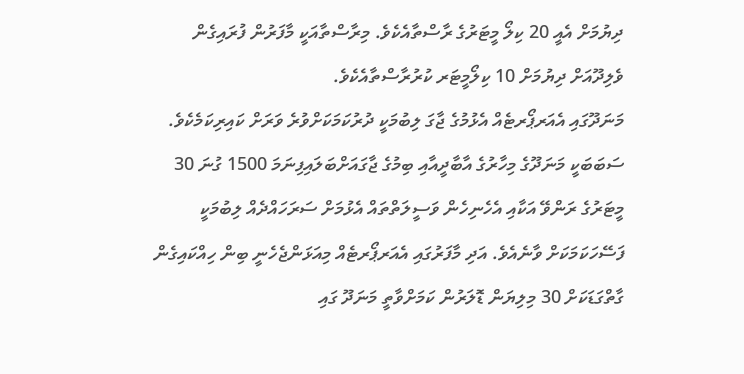ދިޔުމަށް އެއީ 20 ކިލޯ މީޓަރުގެ ރާސްތާއެކެވެ. މިރާސްތާއަކީ މާފަރުން ފުރައިގެން ވެލިދޫއަށް ދިޔުމަށް 10 ކިލޯމީޓަރ ކުރުރާސްތާއެކެވެ.
މަނަދޫގައި އެއަރޕޯރޓެއް އެޅުމުގެ ޖާގަ ލިބުމަކީ ދުރުކަމަކަށްވުރެ ވަރަށް ކައިރިކަމެކެވެ. ސަބަބަކީ މަނަދޫގެ މިހާރުގެ އާބާދީއާއި ބިމުގެ ޖާގައަށްބަލައިފިނަމަ 1500 ގުނަ 30 މީޓަރުގެ ރަންވޭ އަކާއި އެހެނިހެން ވަސީލަތްތައް އެޅުމަށް ސަރަހައްދެއް ލިބުމަކީ ފަސޭހަކަމަކަށް ވާނެއެވެ. އަދި މާފަރުގައި އެއަރޕޯރޓެއް މިއަޅަންޖެހެނީ ބިން ހިއްކައިގެން ގާތްގަޑަކަށް 30 މިލިޔަން ޑޮލަރުން ކަމަށްވާތީ މަނަދޫ ގައި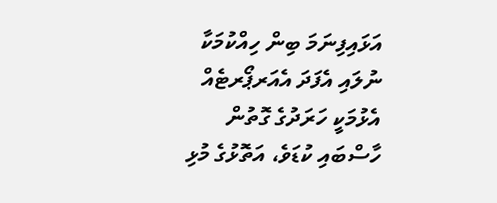އަޅައިފިނަމަ ބިން ހިއްކުމަކާ ނުލައި އެފަދަ އެއަރޕޯރޓެއް އެޅުމަކީ ހަރަދުގެ ގޮތުން ހާސްބައި ކުޑަވެ، އަތޮޅުގެ މުޅި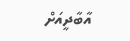އާބާދީއަށް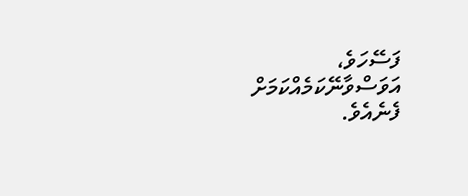ފަސޭހަވެ، އަވަސްވާނޭކަމެއްކަމަށް ފެނެއެވެ.